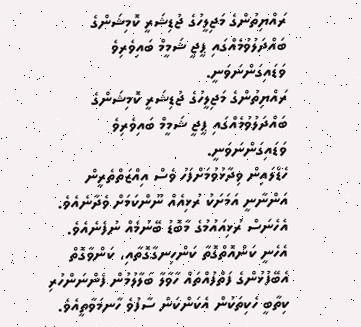ރައްޔިތުންގެ މަޖިލީހުގެ ޖުޑިޝަރީ ކޮމިޝަންގެ ބައްދަލުވުމެއްގައި ޕީޖީ ޝަމީމް ބައިވެރިވެ ވަޑައިގަންނަވަނީ.
ރައްޔިތުންގެ މަޖިލީހުގެ ޖުޑިޝަރީ ކޮމިޝަންގެ ބައްދަލުވުމެއްގައި ޕީޖީ ޝަމީމް ބައިވެރިވެ ވަޑައިގަންނަވަނީ.
ހެޑްލައިން ވިދާޅުވުމަށްފަހު ވެސް އިއްޒަތްތެރީން އަންނާނީ އަމަށަކު ރުޅިއެއް ނޫންކަމަށް ވެދާނެއެވެ. އެހެނަސް ރުޅިއައުމުގެ މާބޮޑު ބޭނުމެއް ނުފެނެއެވެ. އެހެނީ ކަންއޮތްގޮތާ ކަންހިނގާގޮތާއި، ކަންވާގޮތް އެބޭފުޅުންގެ ފަތްފުއްތައް ހާވާލާ ބަލާލުމުން ފެންނަންހުރި ކިތާބީ ހެކިތަކުން އެކަންކަން ސާފުވެ ހާނމަވާތީއެވެ.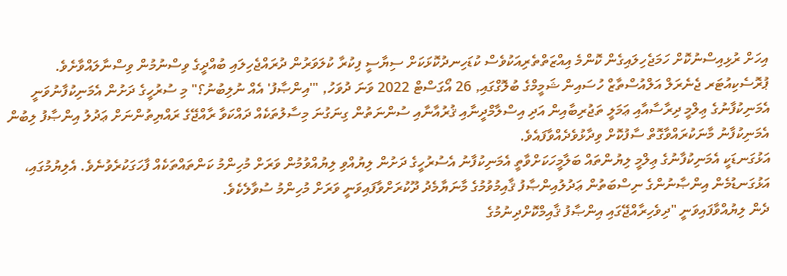އިހަށް ރުޅިއިސްނުކޮށް ހަމަޖެހިލައިގެން ކޮންމެ އިއްޒަތްތެރިއަކުވެސް ކުޑަހިނދުކޮޅަކަށް ސިޔާސީ ފިކުރާ ކުލަވަރުން ދުރައްޖެހިލައި ބުއްދީގެ ވިސްނުމުން ވިސްނާލައްވާށެވެ.
ޕުރޮސެކިއުޓަރ ޖެނެރަލް އަލްއުސްތާޒް ހުސައިން ޝަމީމްގެ ބުލޮގްގައި, 26 އޯގަސްޓް 2022 ވަނަ ދުވަހު, "'އިންޞާފު' އެއް ނުލިބުނު؟" މި ސުރުހީގެ ދަށުން އެމަނިކުފާނުވަނީ އެމަނިކުފާނުގެ ޢިލްމީ ދިރާސާއާއި ޢަމަލީ ތަޖުރިބާއިން އަދި އިސްލާމްދީނާއި ޤުރުއާނާއި ސުންނަތުން ގިނަގުނަ މިސާލުތަކެއް ދައްކަވާ ރާއްޖޭގެ ރައްޔިތުންނަށް ޢަދުލު އިންޞާފު ލިބުން އެމަނިކުފާނު މާނަކުރައްވާގޮތް ސާފުކޮށް ވިދާޅުވެދެއްވާފައެވެ.
އަޅުގަނޑަކީ އެމަނިކުފާނުގެ ޢިލްމީ ލިޔުންތައް ބަލާމީހަކަށްވާތީ އެމަނިކުފާނު އެސުރުހީގެ ދަށުން ލިޔުއްވި ލިޔުއްވުމުން ވަރަށް މުހިންމު ކަންތައްތަކެއް ފާހަގަކުރެވުނެވެ. އެލިޔުމުގައި، އަޅުގަނޑުމެން އިންޞާނުންގެ ނިސްބަތުން ޢަދުލުއިންޞާފު ޤާއިމުވުމުގެ މާނަޔާމެދު ދޫކުރަށްވާފައިވަނީ ވަރަށް މުހިންމު ސުވާލެކެވެ.
ދެން ލިޔުއްވާފައިވަނީ "ދިވެހިރާއްޖޭގައި އިންޞާފު ޤާއިމްކޮށްދިނުމުގެ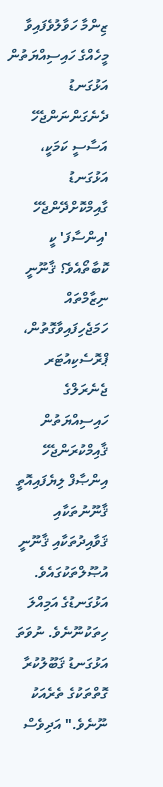ޒިންމާ ހަވާލުވެފައިވާ މީހެއްގެ ހައިސިއްޔަތުން އަޅުގަނޑު ދެނެގަންނަންޖެހޭ އަސާސީ ކަމަކީ، އަޅުގަނޑު ގާއިމްކޮށްދޭންޖެހޭ 'އިންސާފަ' ކީ ކޮބާތޯއެވެ؟ ޤާނޫނީ ނިޒާމްތައް ހަމަޖެހިފައިވާގޮތުން، ޕްރޮސެކިއުޓަރ ޖެނެރަލްގެ ހައިސިއްޔަތުން ޤާއިމްކުރަންޖެހޭ އިންޞާފް ލިޔެފައިއޮތީ ޤާނޫނުތަކާއި ޤަވާއިދުތަކާއި ޤާނޫނީ އުޞޫލްތަކުގައެވެ. އަޅުގަނޑުގެ އަމިއްލަ ހިތަކުނޫނެވެ. ނުވަތަ އަޅުގަނޑު ޤަބޫލުކުރާ ގޮތްތަކުގެ ތެރެއަކު ނޫނެވެ." އަދިވެސް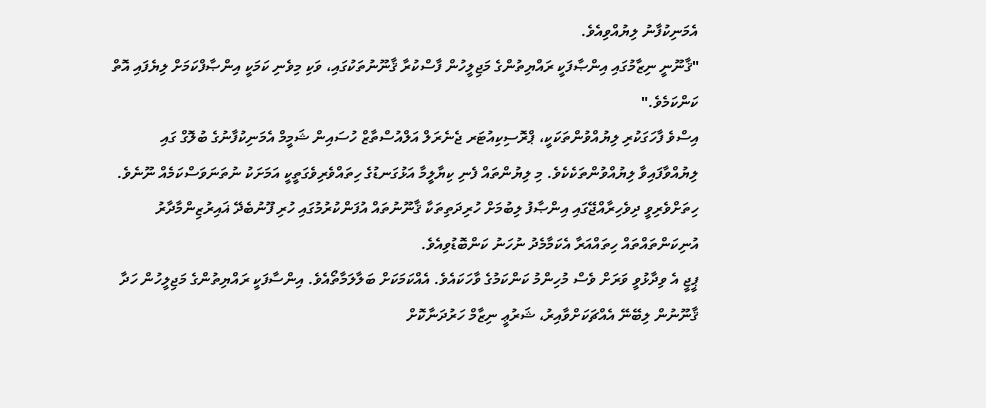އެމަނިކުފާނު ލިޔުއްވިއެވެ.
"ޤާނޫނީ ނިޒާމުގައި އިންޞާފަކީ ރައްޔިތުންގެ މަޖިލީހުން ފާސްކުރާ ޤާނޫނުތަކުގައި، ވަކި މިވެނި ކަމަކީ އިންޞާފްކަމަށް ލިޔެފައި އޮތް ކަންކަމެވެ."
އިސްވެ ފާހަގަކުރި ލިޔުއްވުންތަކަކީ، ޕްރޮސިކިއުޓަރ ޖެނެރަލް އަލްއުސްތާޒް ހުސައިން ޝަމީމް އެމަނިކުފާނުގެ ބުލޮގް ގައި ލިޔުއްވާފައިވާ ލިޔުއްވުންތަކެކެވެ. މި ލިޔުންތައް ފެނި ކިޔާލީމާ އަޅުގަނޑުގެ ހިތައްވެރިވެގަތީކީ އަމަށަކު ނުތަނަވަސްކަމެއް ނޫނެވެ. ހިތަށްވެރިވީ ދިވެހިރާއްޖޭގައި އިންޞާފު ލިބުމަށް ހުރިދަތިތަކާ ޤާނޫނުތައް އުފަންކުރުމުގައި ހުރި ފޫނުބެދޭ ޣައިރުޒިންމާދާރު އުނިކަންތައްތައް ހިތައްއަރާ އެކަމާމެދު ނުހަނު ކަންބޮޑުވިއެވެ.
ޕީޖީ އެ ވިދާޅުވީ ވަރަށް ވެސް މުހިންމު ކަންކަމުގެ ވާހަކައެވެ. އެއްކަމަކަށް ބަލާލަމާތޯއެވެ. އިންސާފަކީ ރައްޔިތުންގެ މަޖިލީހުން ހަދާ ޤާނޫނުން ލިބޭނޭ އެއްޗަކަށްވާއިރު، ޝަރުޢީ ނިޒާމް ހަރުދަނާކޮށް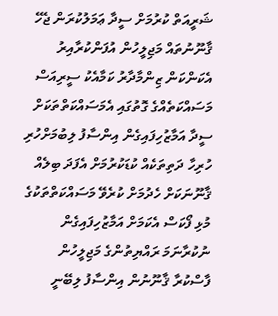ޝަރީއަތް ކުރުމަށް ސީދާ ޢަމަލުކުރަން ޖެހޭ ޤާނޫނުތައް މަޖިލީހުން އުފަންކުރާއިރު އެކަންކަން ޒިންމާދާރު ކަމާއެކު ސީރިއަސް މަސައްކަތެއްގެ ގޮތުގައި އެމަސައްކަތްތަކަށް ސީދާ އަމާޒުހިފައިގެން އިންސާފު ލިބުމަށްހުރި ހުރިހާ ދަތިތަކެއް ކުޑަކުރުމަށް އެފަދަ ބިލެއް ޤާނޫނަކަށް ހެދުމަށް ކުރެވޭ މަސައްކަތްތަކުގެ މުޅި ފޯކަސް އެކަމަށް އަމާޒުހިފައިގެން ނުކުރާނަމަ ރައްޔިތުންގެ މަޖިލީހުން ފާސްކުރާ ޤާނޫނުން އިންސާފު ލިބޭނީ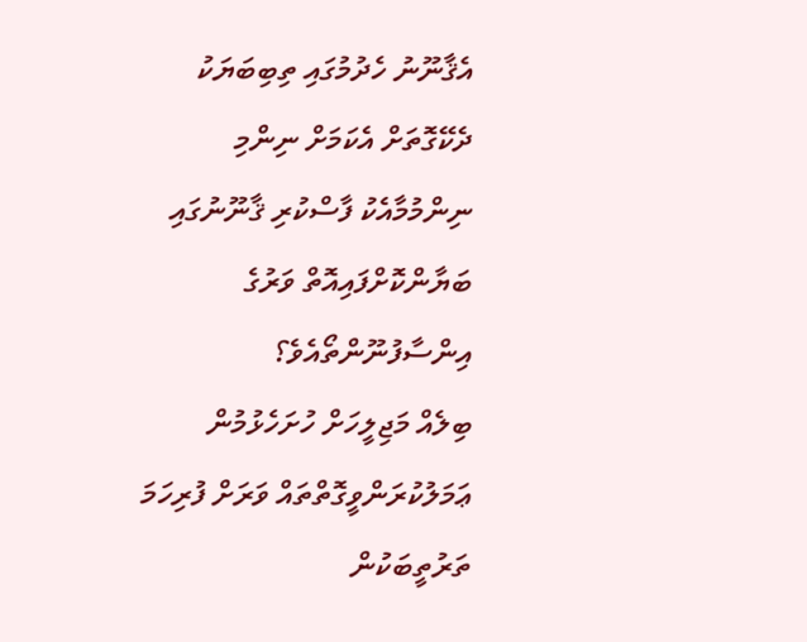އެޤާނޫނު ހެދުމުގައި ތިބިބަޔަކު ދެކޭގޮތަށް އެކަމަށް ނިންމި ނިންމުމާއެކު ފާސްކުރި ޤާނޫނުގައި ބަޔާންކޮށްފައިއޮތް ވަރުގެ އިންސާފުނޫންތޯއެވެ؟
ބިލެއް މަޖިލީހަށް ހުށަހެޅުމުން ޢަމަލުކުރަންވީގޮތްތައް ވަރަށް ފުރިހަމަ ތަރުތީބަކުން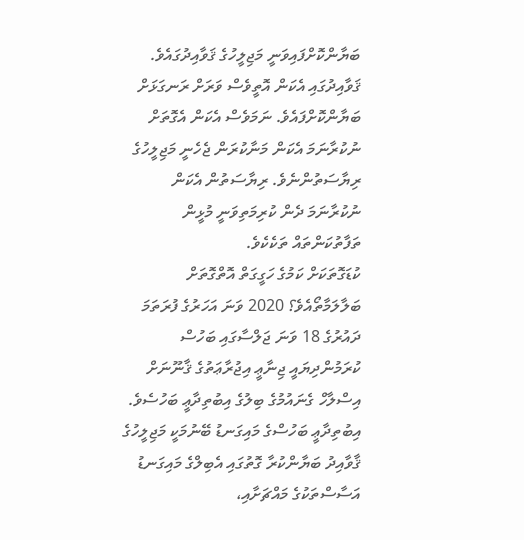ބަޔާންކޮށްފައިވަނީ މަޖިލީހުގެ ޤަވާއިދުގައެވެ. ޤަވާއިދުގައި އެކަން އޮތީވެސް ވަރަށް ރަނގަޅަށް ބަޔާންކޮށްފައެވެ. ނަމަވެސް އެކަން އެގޮތަށް ނުކުރާނަމަ އެކަން މަނާކުރަން ޖެހެނީ މަޖިލީހުގެ ރިޔާސަތުންނެވެ. ރިޔާސަތުން އެކަން ނުކުރާނަމަ ދެން ކުރިމަތިވަނީ މުޅީން ތަފާތުކަންތައް ތަކެކެވެ.
ކުޑަގޮތަކަށް ކަމުގެ ހަގީގަތް އޮތްގޮތަށް ބަލާލަމާތޯއެވެ؟ 2020 ވަނަ އަހަރުގެ ފުރަތަމަ ދައުރުގެ 18 ވަނަ ޖަލްސާގައި ބަހުސް ކުރަމުންދިޔައީ ޖިނާޢީ އިޖުރާޢަތުގެ ޤާނޫނަށް އިސްލާހް ގެނައުމުގެ ބިލުގެ އިބުތިދާޢީ ބަހުސެވެ. އިބުތިދާޢީ ބަހުސްގެ މައިގަނޑު ބޭނުމަކީ މަޖިލީހުގެ ޤާވާއިދު ބަޔާންކުރާ ގޮތުގައި އެބިލްގެ މައިގަނޑު އަސާސްތަކުގެ މައްޗަށާއި،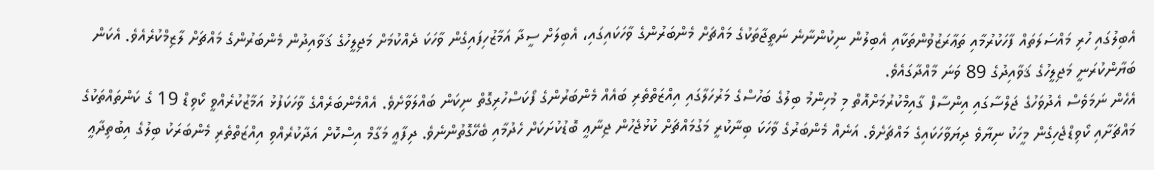އެބިލުގައި ހުރި މައްސަލަތައް ފާހަކުރުމާއި ތަޢާރަޒުވުންތަކާއި އެބިލުން ނިކުންނާނެ ނަތީޖާތަކުގެ މައްޗަށް މެންބަރުންގެ ވާހަކައިގައި، އެބިލަށް ސީދާ އަމާޒުހިފައިގެން ވާހަކަ ދެއްކުމަށް މަޖިލީހުގެ ޤަވާއިދުން މެންބަރުންގެ މައްޗަށް ލާޒިމްކުރެއެވެ. އެކަން ބަޔާންކުރަނީ މަޖިލީހުގެ ޤަވާއިދުގެ 89 ވަނަ މާއްދާގައެވެ.
އެހެން ނަމަވެސް އެދުވަހުގެ ޖަލްސާގައި އިންސާފް ގާއިމްކުރުމަށްއޮތް މި މުހިންމު ބިލުގެ ބަހުސްގެ މަރުހަލާގައި އިއްޒަތްތެރި ބައެއް މެންބަރުންގެ ފޯކަސްހުރިގޮތް ނިކަން ބައްލަވާށެވެ. އެއްމެންބަރެއްގެ ވާހަކަފުޅު އަމާޒުކުރެއްވީ ކޯވިޑް 19 ގެ ކަންތައްތަކުގެ މައްޗަށާއި ކޯވިޑްޖެހިގެން މީހަކު ނިޔާވެ ދިޔަވާހަކައިގެ މައްޗަށެވެ. އަނެއް މެންބަރުގެ ވާހަކަ ބިނާކުރީ މަގުމައްޗަށް ކުޅުޖެހުން ޖިނާޢީ ބޮޑުކުށަކަށް ހެދުމާއި ބެހޭގޮތުންނެވެ. ދިފާޢީ މަގާމް އިސްކޮށް އަދާކުރެއްވި އިއްޒަތްތެރި މެންބަރަކު ބިލުގެ އިބުތިދާޢީ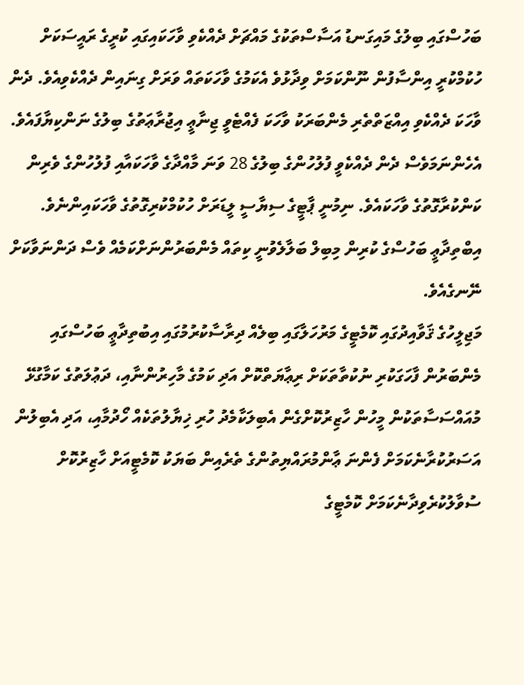ބަހުސްގައި ބިލުގެ މައިގަނޑު އަސާސްތަކުގެ މައްޗަށް ދެއްކެވި ވާހަކައިގައި ކުރީގެ ރައީސަކަށް ހުކުމްކުރީ އިންސާފުން ނޫންކަމަށް ވިދާޅުވެ އެކަމުގެ ވާހަކަތައް ވަރަށް ގިނައިން ދެއްކެވިއެވެ. ދެން ވާހަކަ ދެއްކެވި އިއްޒަތްތެރި މެންބަރަކު ވާހަކަ ފެއްޓެވީ ޖިނާޢީ އިޖުރާޢަތުގެ ބިލުގެ ނަންކިޔާފައެވެ. އެހެންނަމަވެސް ދެން ދެއްކެވީ ފުލުހުންގެ ބިލުގެ 28 ވަނަ މާއްދާގެ ވާހަކައާއި ފުލުހުންގެ ވެރިން ކަންކުރާގޮތުގެ ވާހަކައެވެ. ނިމުނީ ޕާޓީގެ ސިޔާސީ ލީޑަރަށް ހުކުމްކުރިގޮތުގެ ވާހަކައިންނެވެ. އިބްތިދާޢީ ބަހުސްގެ ކުރިން މިބިލް ބަލާލެވުނީ ކިތައް މެންބަރުންނަށްކަމެއް ވެސް ދަންނަވާކަށް ނޭނގެއެވެ.
މަޖިލީހުގެ ޤަވާއިދުގައި ކޮމެޓީގެ މަރުހަލާގައި ބިލެއް ދިރާސާކުރުމުގައި އިބުތިދާޢީ ބަހުސްގައި މެންބަރުން ފާހަގަކުރި ނުކުތާތަކަށް ރިޢާޔަތްކޮށް އަދި ކަމުގެ މާހިރުންނާއި، ދަޢުލަތުގެ ކަމާގުޅޭ މުއައްސަސާތަކުން މީހުން ހާޒިރުކޮށްގެން އެބިލަކާމެދު ހުރި ޚިޔާލުތަކެއް ހޯދުމާއި، އަދި އެބިލުން އަސަރުކުރާނެކަމަށް ފެންނަ ޢާންމުރައްޔިތުންގެ ތެރެއިން ބަޔަކު ކޮމެޓީއަށް ހާޒިރުކޮށް ސުވާލުކުރެވިދާނެކަމަށް ކޮމެޓީގެ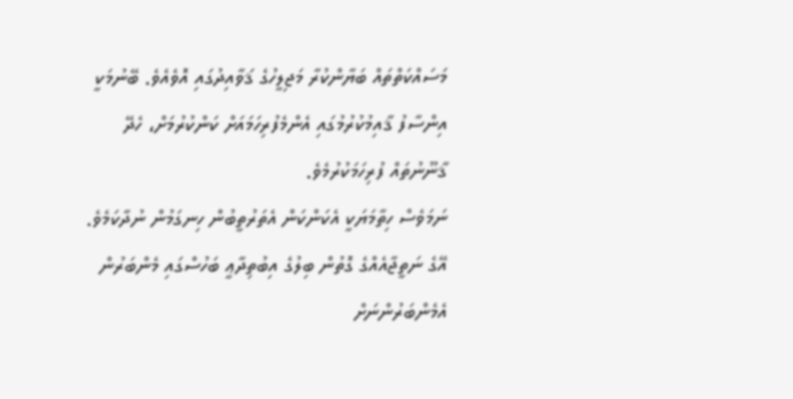މަސައްކަތްތައް ބަޔާންކުރާ މަޖިލީހުގެ ޤަވާއިދުގައި އޮވެއެވެ. ބޭނުމަކީ އިންސާފު ޤާއިމުކުރުމުގައި އެންމެފުރިހަމައަށް ކަންކުރުމަށް، ހެދޭ ޤާނޫނުތައް ފުރިހަމަކުރުމެވެ.
ނަމަވެސް ހިތާމަޔަކީ އެކަންކަން އެތަރުތީބުން ހިނގަމުން ނުދާކަމެވެ. އޭގެ ނަތީޖާއެއްގެ ގޮތުން ބިލުގެ އިބުތިދާޢީ ބަހުސްގައި މެންބަރުން އެމެންބަރުންނަށް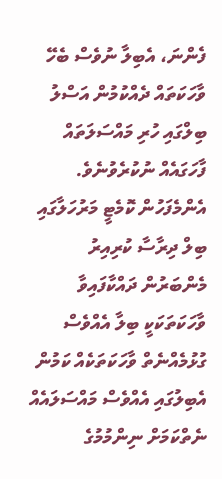ފެންނަ، އެބިލާ ނުވެސް ބެހޭ ވާހަކަތައް ދެއްކުމުން އަސްލު ބިލްގައި ހުރި މައްސަލަތައް ފާހަގައެއް ނުކުރެވުނެވެ. އެންމެފަހުން ކޮމެޓީ މަރުހަލާގައި ބިލް ދިރާސާ ކުރިއިރު މެންބަރުން ދައްކާފައިވާ ވާހަކަތަކަކީ ބިލާ އެއްވެސް ގުޅުމެއްނެތް ވާހަކަތަކެއް ކަމުން އެބިލުގައި އެއްވެސް މައްސަލައެއް ނެތްކަމަށް ނިންމުމުގެ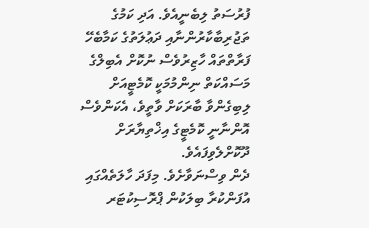ފުރުސަތު ލިބެނީއެވެ. އަދި ކަމުގެ ތަޖުރިބާކާރުންނާއި ދަޢުލަތުގެ ކަމާބެހޭ ފަރާތްތައް ހާޒިރުވެސް ނުކޮށް އެބިލްގެ މަސައްކަތް ނިންމުމަކީ ކޮމެޓީއަށް ލިބިގެންވާ ބާރަކަށް ވާތީވެ، އެކަންވެސް އޮންނާނީ ކޮމެޓީގެ އިޚްތިޔާރަށް ދޫކޮށްލެވިފައެވެ.
ދެން ވިސްނަވާށެވެ. މިފަދަ ހާލަތެއްގައި އުފަންކުރާ ބިލަކުން ޕްރޮސިކުޓަރ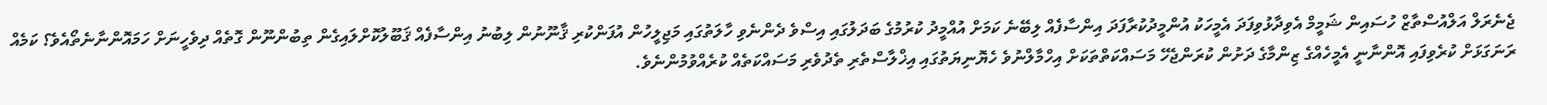ޖެނެރަލް އަލްއުސްތާޒް ހުސައިން ޝަމީމް އެވިދާޅުވިފަދަ އެމީހަކު އުންމީދުކުރާފަދަ އިންސާފެއް ލިބޭނެ ކަމަށް އުއްމީދު ކުރުމުގެ ބަދަލުގައި އިސްވެ ދެންނެވި ހާލަތުގައި މަޖިލީހުން އުފަންކުރި ޤާނޫނުން ލިބުނު އިންސާފެއް ޤަބޫލުކޮށްލައިގެން ތިބުންނޫން ގޮތެއް ދިވެހީނަށް ހަމައޮންނާނެތޯއެވެ؟ ކަމެއް ރަނަގަޅަށް ކުރެވިފައި އޮންނާނީ އެމީހެއްގެ ޒިންމާގެ ދަށުން ކުރަންޖެހޭ މަސައްކަތްތަކަށް އިހްމާލްނުވެ ހެޔޮނިޔަތުގައި އިޚްލާސްތެރި ތެދުވެރި މަސައްކަތެއް ކުރެއްވުމުންނެވެ.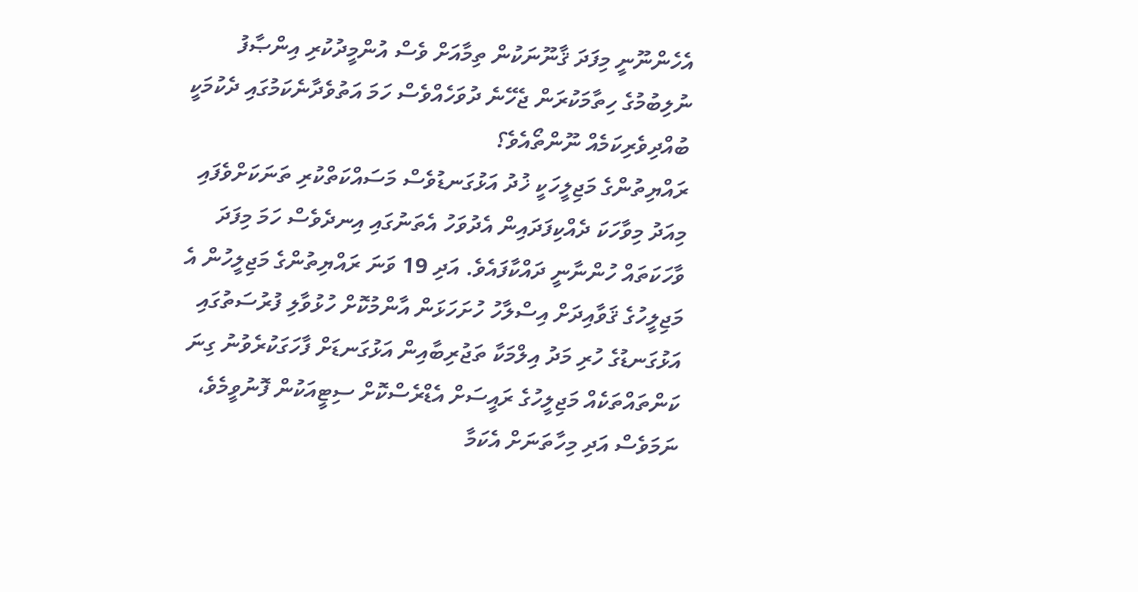އެހެންނޫނީ މިފަދަ ޤާނޫނަކުން ތިމާއަށް ވެސް އުންމީދުކުރި އިންޞާފު ނުލިބުމުގެ ހިތާމަކުރަން ޖެހޭނެ ދުވަހެއްވެސް ހަމަ އަތުވެދާނެކަމުގައި ދެކުމަކީ ބުއްދިވެރިކަމެއް ނޫންތޯއެވެ؟
ރައްޔިތުންގެ މަޖިލީހަކީ ޚުދު އަޅުގަނޑުވެސް މަސައްކަތްކުރި ތަނަކަށްވެފައި މިއަދު މިވާހަކަ ދެއްކިފަދައިން އެދުވަހު އެތަނުގައި އިނދެވެސް ހަމަ މިފަދަ ވާހަކަތައް ހުންނާނީ ދައްކާފައެވެ. އަދި 19 ވަނަ ރައްޔިތުންގެ މަޖިލީހުން އެ މަޖިލީހުގެ ޤަވާއިދަށް އިސްލާހު ހުށަހަޅަން އާންމުކޮށް ހުޅުވާލި ފުރުސަތުގައި އަޅުގަނޑުގެ ހުރި މަދު އިލްމަކާ ތަޖުރިބާއިން އަޅުގަނޑަށް ފާހަގަކުރެވުނު ގިނަ ކަންތައްތަކެއް މަޖިލީހުގެ ރައީސަށް އެޑްރެސްކޮށް ސިޓީއަކުން ފޮނުވީމެވެ، ނަމަވެސް އަދި މިހާތަނަށް އެކަމާ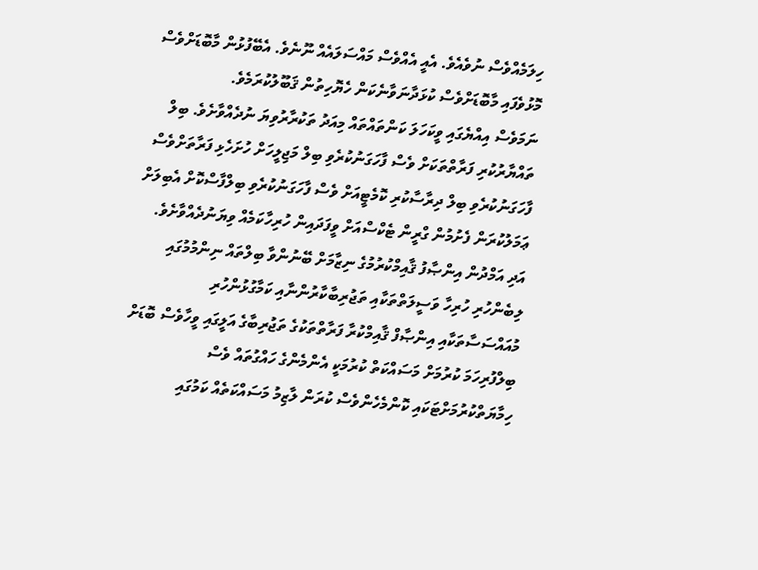ހިލަމެއްވެސް ނުވެއެވެ. އެއީ އެއްވެސް މައްސަލައެއް ނޫނެވެ. އެބޭފުޅުން މާބޮޑަށްވެސް މޮޅުވެފައި މާބޮޑަށްވެސް ކުޅަދާނަވާނެކަން ހެޔޮހިތުން ޤަބޫލުކުރަމެވެ.
ނަމަވެސް އިއްޔެގައި ވީކަހަލަ ކަންތައްތައް މިއަދު ތަކުރާރުވިޔަ ނުދެއްވާށެވެ. ބިލް ތައްޔާރުކުރި ފަރާތްތަކަށް ވެސް ފާހަގަނުކުރެވި ބިލް މަޖިލީހަށް ހުށަހެޅި ފަރާތަށްވެސް ފާހަގަނުކުރެވި ބިލް ދިރާސާކުރި ކޮމެޓީއަށް ވެސް ފާހަގަނުކުރެވި ބިލްފާސްކޮށް އެބިލަށް ޢަމަލުކުރަން ފެށުމުން ގްރީން ޓެކްސްއަށް ވީފަދައިން ހުރިހާކަމެއް ވިޔަނުދެއްވާށެވެ. އަދި އަމްދުން އިންޞާފު ޤާއިމްކުރުމުގެ ނިޒާމަށް ބޭނުންވާ ބިލްތައް ނިންމުމުގައި ލިބެންހުރި ހުރިހާ ވަސީލަތްތަކާއި ތަޖުރިބާކާރުންނާއި ކަމާގުޅުންހުރި މުއައްސަސާތަކާއި އިންޞާފް ޤާއިމްކުރާ ފަރާތްތަކުގެ ތަޖުރިބާގެ އަލީގައި ވީހާވެސް ބޮޑަށް ބިލްފުރިހަމަ ކުރުމަށް މަސައްކަތް ކުރުމަކީ އެންމެންގެ ހައްގުތައް ވެސް ހިމާޔަތްކުރުމަށްޓަކައި ކޮންމެހެންވެސް ކުރަން ލާޒިމު މަސައްކަތެއް ކަމުގައި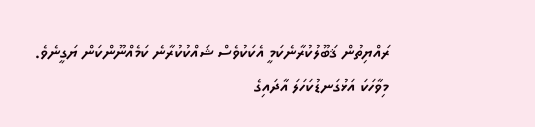ރައްޔިތުން ޤަބޫލުކުރާނެކަމީ އެކަކުވެސް ޝައްކުކުރާނެ ކަމެއްނޫންކަން ޔަގީނެވެ.
މިވާހަކަ އަޅުގަނޑުކަހަލަ އާދައިގެ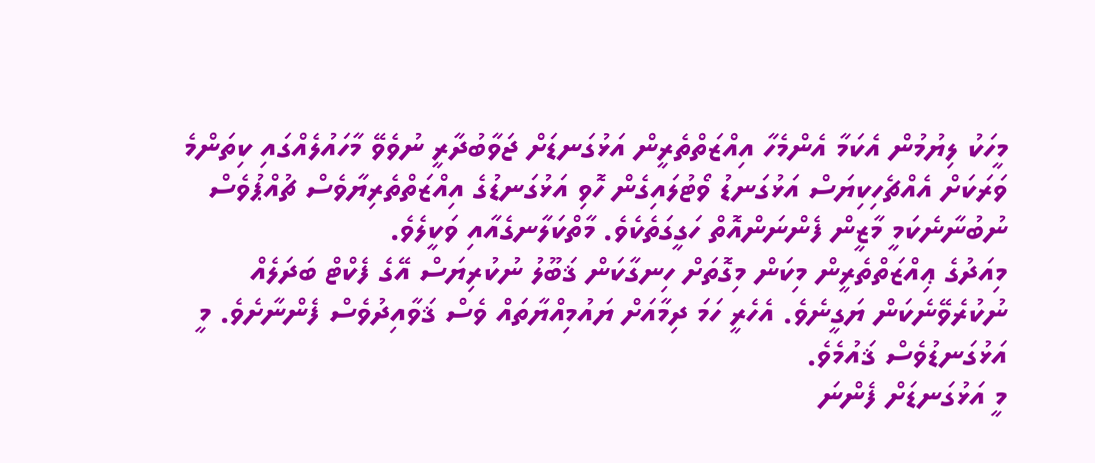މީހަކު ލިޔުމުން އެކަމާ އެންމެހާ އިއްޒަތްތެރީން އަޅުގަނޑަށް ޖަވާބުދާރީ ނުވެވޭ މާހައުލެއްގައި ކިތަންމެ ވަރަކަށް އެއްޗެހިކިޔަސް އަޅުގަނޑު ވޯޓުލައިގެން ހޮވި އަޅުގަނޑުގެ އިއްޒަތްތެރިޔާވެސް ޗުއްޕުވެސް ނުބުނާނެކަމީ މާޒީން ފެންނަންއޮތް ހަގީގަތެކެވެ. މާތްކަލާނގެއާއި ވަކީލެވެ.
މިއަދުގެ ޢިއްޒަތްތެރީން މިކަން މިގޮތަށް ހިނގާކަން ޤަބޫލު ނުކުރިޔަސް އޭގެ ފެކްޓް ބަދަލެއް ނުކުރެވޭނެކަން ޔަގީނެވެ. އެހެރީ ހަމަ ދިމާއަށް ޔައުމިއްޔާތައް ވެސް ޤަވާއިދުވެސް ފެންނާށެވެ. މީ އަޅުގަނޑުވެސް ޤައުމެވެ.
މީ އަޅުގަނޑަށް ފެންނަ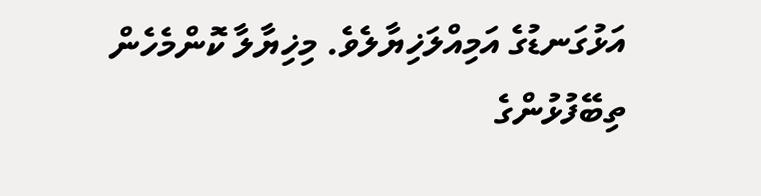އަޅުގަނޑުގެ އަމިއްލަޚިޔާލެވެ. މިޚިޔާލާ ކޮންމެހެން ތިބޭފުޅުންގެ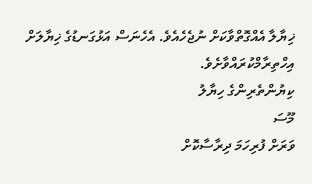ޚިޔާލާ އެއްގޮތްވާކަށް ނުޖެހެއެވެ. އެހެނަސް އަޅުގަނޑުގެ ޚިޔާލަށް އިހްތިރާމްކުރައްވާށެވެ.
ކިޔުންތެރިންގެ ހިޔާލު
މޫސަ
ވަރަށް ފުރިހަމަ ދިރާސާކޮށް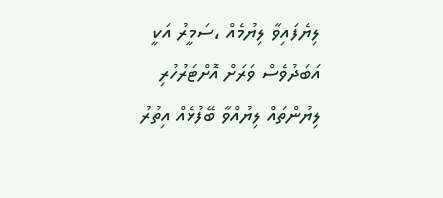ލިޔެފައިވާ ލިޔުމެއް ،ސަމީރު އަކީ އަބަދުވެސް ވަރަށް އޮށްޓަރުހުރި ލިޔުންތައް ލިޔުއްވާ ބޭފުޅެއް އިތުރު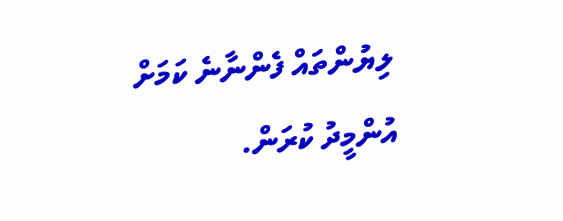ލިޔުންތައް ފެންނާނެ ކަމަށް އުންމީދު ކުރަން.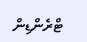ޓްރެންޑިން